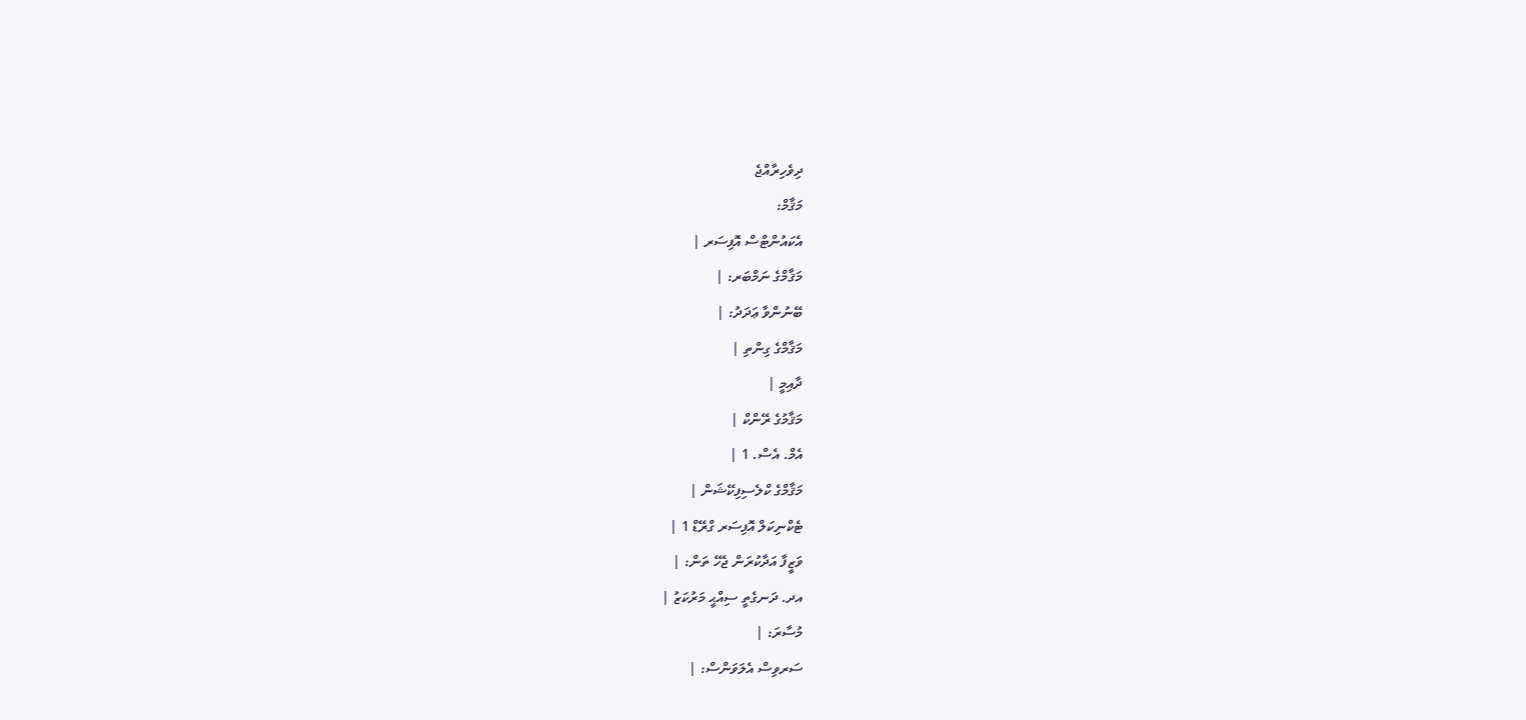ދިވެހިރާއްޖެ
މަޤާމް:
އެކައުންޓްސް އޮފިސަރ |
މަޤާމްގެ ނަމްބަރ: |
ބޭނުންވާ ޢަދަދު: |
މަޤާމްގެ ގިންތި |
ދާއިމީ |
މަޤާމުގެ ރޭންކް |
އެމް. އެސް. 1 |
މަޤާމްގެ ކްލެސިފިކޭޝަން |
ޓެކްނިކަލް އޮފިސަރ ގްރޭޑް 1 |
ވަޒީފާ އަދާކުރަން ޖެހޭ ތަން: |
އދ. ދަނގެތީ ސިއްޙީ މަރުކަޒު |
މުސާރަ: |
ސަރވިސް އެލަވަންސް: |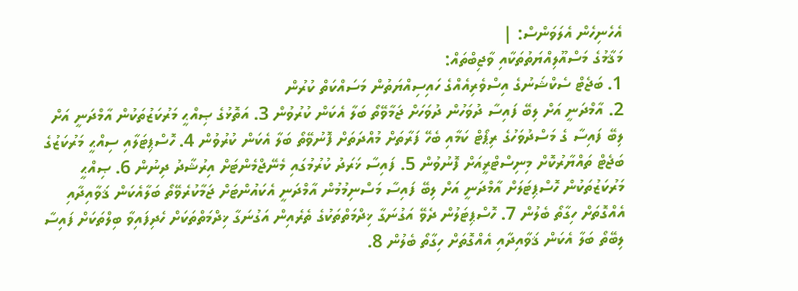އެހެނިހެން އެލަވަންސް: |
މަޤާމުގެ މަސްއޫލިއްޔަތުތަކާއި ވާޖިބްތައް:
1. ބަޖެޓް ސެކްޝަނުގެ އިސްވެރިއެއްގެ ހައިސިއްޔަތުން މަސައްކަތް ކުރުން
2. އާމްދަނީ އަށް ލިބޭ ފައިސާ ދުވަހުން ދުވަހަށް ޖަމާވޭތޯ ބަލާ އެކަން ކުރުވުން 3. އަތޮޅުގެ ޞިއްޙީ މަރުކަޒުތަކުން އާމްދަނީ އަށް ލިބޭ ފައިސާ ގެ މަސްދުވަހުގެ ރިޕޯޓް ކަމާއި ބެހޭ ފަރާތަށް މުއްދަތަށް ފޮނުވޭތޯ ބަލާ އެކަން ކުރުވުން 4. ހޮސްޕިޓަލާއި ސިއްޙީ މަރުކަޒުގެ ބަޖެޓް ތައްޔާރުކޮށް މިނިސްޓްރީއަށް ފޮނުވުން 5. ފައިސާ ޚަރަދު ކުރުމުގައި މެނޭޖްމެންޓަށް އިރުޝާދު ދިނުން 6. ޞިއްޙީ މަރުކަޒުތަކުން ހޮސްޕިޓަލަށް އާމްދަނީ އަށް ލިބޭ ފައިސާ މަސްނިމުމުން އާމްދަނީ އެކައުންޓަށް ޖަމާކުރެވޭތޯ ބަލާއެކަން ޤަވާއިދާއި އެއްގޮތަށް ހިގާތޯ ބެލުން 7. ހޮސްޕިޓަލުން ދެވޭ އަގުނަގާ ޚިދްމަތްތަކުގެ ތެރެއިން އަގުނަގާ ޚިދްމަތްތަކަށް ހެދިފައިވާ ބިލްތަކަށް ފައިސާ ލިބޭތޯ ބަލާ އެކަން ޤަވާއިދާއި އެއްގޮތަށް ހިގާތޯ ބެލުން 8.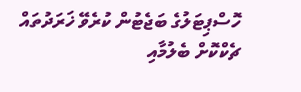ހޮސްޕިޓަލުގެ ބަޖެޓުން ކުރެވޭ ޚަރަދުތައް ޗެކްކޮށް ބެލުމާއި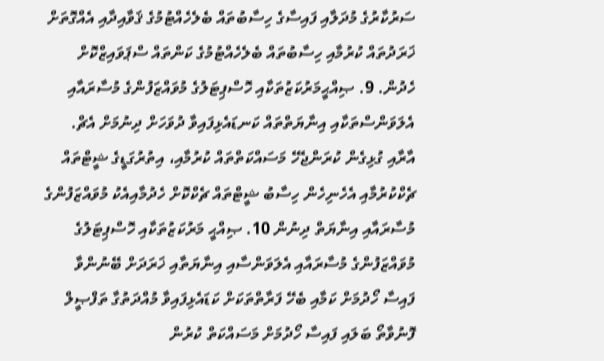ސަރުކާރުގެ މުދަލާއި ފައިސާގެ ހިސާބުތައް ބެލެހެއްޓުމުގެ ޤަވާއިދާއި އެއްގޮތަށް ޚަރަދުތައް ކުރުމާއި ހިސާބުތައް ބެލެހެއްޓުމުގެ ކަންތައް ސްޕަވައިޒްކޮށް ހެދުން. 9. ޞިއްޙީމަރުކަޒުތަކާއި ހޮސްޕިޓަލުގެ މުވައްޒަފުންގެ މުސާރައާއި އެލަވަންސްތަކާއި އިނާޔަތްތައް ކަނޑައެޅިފައިވާ ދުވަހަށް ދިނުމަށް އެޗް. އާރާއި ގުޅިގެން ކުރަންޖެހޭ މަސައްކަތްތައް ކުރުމާއި، އިތުރުގަޑީގެ ޝީޓްތައް ޗެކްކުރުމާއި އެހެނިހެން ހިސާބު ޝީޓްތައް ޗެކްކޮށް ހެދުމާއިއެކު މުވައްޒަފުންގެ މުސާރައާއި އިނާޔަތް ދިނުން 10. ޞިއްޙީ މަރުކަޒުތަކާއި ހޮސްޕިޓަލުގެ މުވައްޒަފުންގެ މުސާރައާއި އެލަވަންސާއި އިނާޔަތާއި ޚަރަދަށް ބޭނުންވާ ފައިސާ ހޯދުމަށް ކަމާއި ބެހޭ ފަރާތްތަކަށް ކަޑައެޅިފައިވާ މުއްދަތުގާ ތަފްޞީލް ފޮނުވާތޯ ބަލައި ފައިސާ ހޯދުމަށް މަސައްކަތް ކުރުން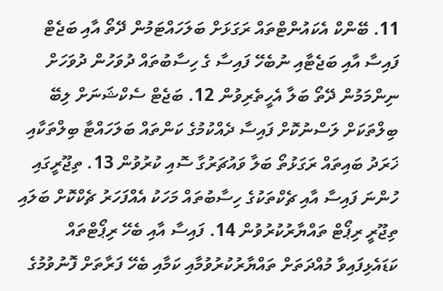11. ބޭންކް އެކައުންޓްތައް ރަގަޅަށް ބަލަހައްޓަމުން ދޭތޯ އާއި ބަޖެޓް ފައިސާ އާއި ބަޖެޓާއި ނުބެހޭ ފައިސާ ގެ ހިސާބުތައް ދުވަހުން ދުވަހަށް ނިންމަމުން ދޭތޯ ބަލާ އެހީތެރިވުން 12. ބަޖެޓް ސެކްޝަނަށް ލިބޭ ބިލްތަކަށް ލަސްނުކޮށް ފައިސާ ދެއްކުމުގެ ކަންތައް ބަލަހައްޓާ ބިލްތަކާއި ޚަރަދު ބައިތައް ރަގަޅުތޯ ބަލާ ވައުޗަރުގާ ސޮއި ކުރުވުން 13. ތިޖޫރީގައި ހުންނަ ފައިސާ އާއި ޗެކްތަކުގެ ހިސާބުތައް މަހަކު އެއްފަހަރު ޗެކްކޮށް ބަލައި ތިޖޫރީ ރިޕޯޓް ތައްޔާރުކުރުވުން 14. ފައިސާ އާއި ބެހޭ ރިޕޯޓްތައް ކަޑައެޅިފައިވާ މުއްދަތަށް ތައްޔާރުކުރުވުމާއި ކަމާއި ބެހޭ ފަރާތަށް ފޮނުވުމުގެ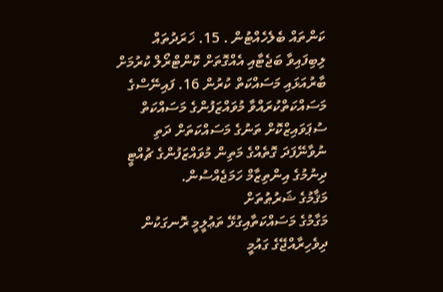ކަންތައް ބެލެހެއްޓުން . 15. ޚަރަދުތައް ލިބިފައިވާ ބަޖެޓާއި އެއްގޮތަށް ކޮންޓްރޯލް ކުރުމަށް ބާރުއަޅައި މަސައްކަތް ކުރުން 16. ފައިނޭސްގެ މަސައްކަތްކުރައްވާ މުވައްޒަފުންގެ މަސައްކަތް ސުޕަވައިޒްކޮށް ތަނުގެ މަސައްކަތަށް ދަތި ނުވާނޭފަދަ ގޮތެއްގެ މަތިން މުވައްޒަފުންގެ ޗުއްޓީ ދިނުމުގެ އިންތިޒާމް ހަމަޖެއްސުން.
މަޤާމުގެ ޝަރުޠުތަށް
މަގާމުގެ މަސައްކަތާއިގުޅޭ ތަޢުލީމީ ރޮނގަކުން ދިވެހިރާއްޖޭގެ ގައުމީ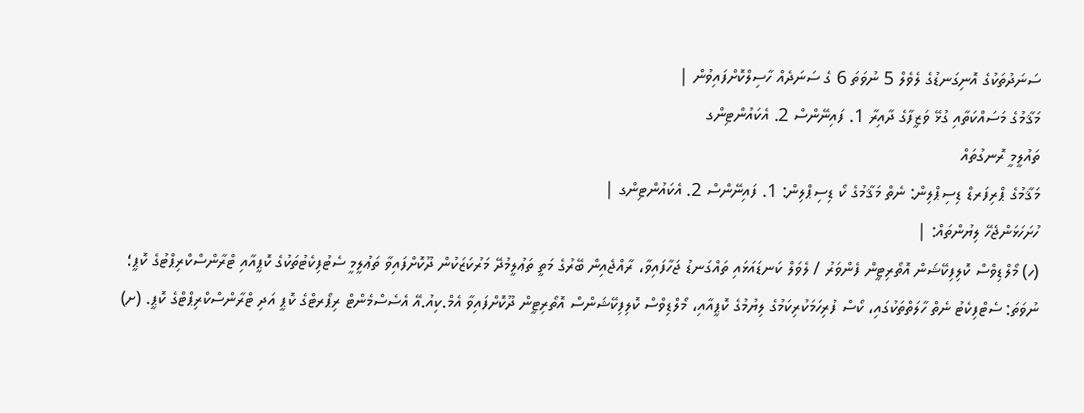ސަނަދުތަކުގެ އޮނިގަނޑުގެ ލެވެލް 5 ނުވަތަ 6 ގެ ސަނަދެއް ހާސިލްކޮށްފައިވުން |
މަޤާމުގެ މަސައްކަތާއި ގުޅޭ ވަޒީފާގެ ދާއިރާ 1. ފައިނޭންސް 2. އެކައުންޓިންގ
ތައުލީމީ ރޮނގުތައް
މަޤާމުގެ ޕްރިފަރޑް ޑިސިޕްލިން: ނެތް މަޤާމުގެ ކޯ ޑިސިޕްލިން: 1. ފައިނޭންސް 2. އެކައުންޓިންގ |
ހުށަހަޅަންޖެހޭ ލިޔުންތައް: |
(ހ) މޯލްޑިވްސް ކޮލިފިކޭޝަން އޮތޯރިޓީން ފެންވަރު / ލެވަލް ކަނޑައަޅައި ތައްގަނޑު ޖަހާފައިވާ، ރާއްޖެއިން ބޭރުގެ މަތީ ތަޢުލީމުދޭ މަރުކަޒަކުން ދޫކޮށްފައިވާ ތަޢުލީމީ ސެޓުފިކެޓުތަކުގެ ކޮޕީއާއި ޓްރާންސްކްރިޕްޓުގެ ކޮޕީ؛ ނުވަތަ: ސެޓްފިކެޓު ނެތް ހާލަތްތަކުގައި، ކޯސް ފުރިހަމަކުރިކަމުގެ ލިޔުމުގެ ކޮޕީއާއި، މޯލްޑިވްސް ކޮލިފިކޭޝަންސް އޮތޯރިޓީން ދޫކޮށްފައިވާ އެމް.ކިއު.އޭ އެސެސްމެންޓް ރިޕޯރޓްގެ ކޮޕީ އަދި ޓްރާންސްކްރިޕްޓްގެ ކޮޕީ. (ށ)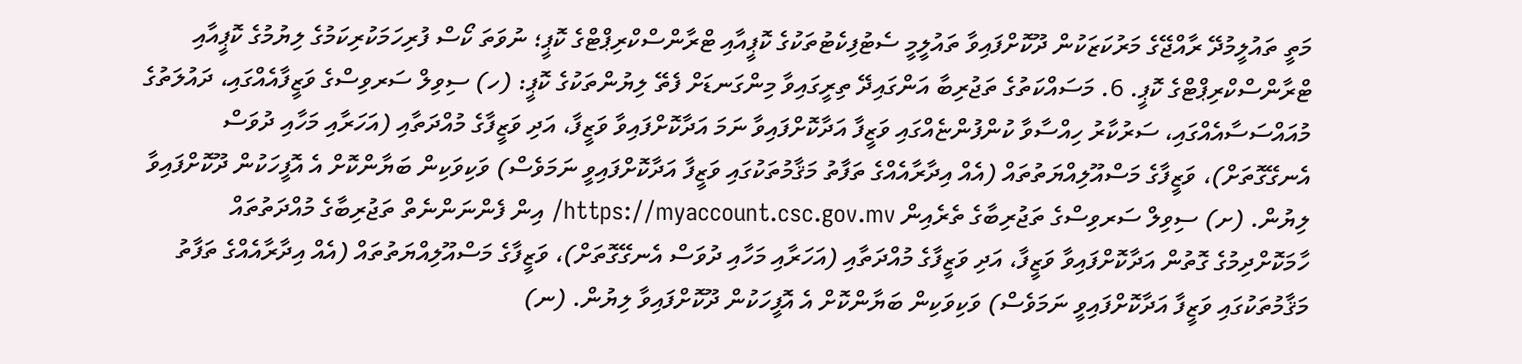މަތީ ތައުލީމުދޭ ރާއްޖޭގެ މަރުކަޒަކުން ދޫކޮށްފައިވާ ތައުލީމީ ސެޓުފިކެޓުތަކުގެ ކޮޕީއާއި ޓްރާންސްކްރިޕްޓްގެ ކޮޕީ؛ ނުވަތަ ކޯސް ފުރިހަމަކުރިކަމުގެ ލިޔުމުގެ ކޮޕީއާއި ޓްރާންސްކްރިޕްޓްގެ ކޮޕީ. 6. މަސައްކަތުގެ ތަޖުރިބާ އަންގައިދޭ ތިރީގައިވާ މިންގަނޑަށް ފެތޭ ލިޔުންތަކުގެ ކޮޕީ: (ހ) ސިވިލް ސަރވިސްގެ ވަޒީފާއެއްގައި، ދައުލަތުގެ މުއައްސަސާއެއްގައި، ސަރުކާރު ހިއްސާވާ ކުންފުންޏެއްގައި ވަޒީފާ އަދާކޮށްފައިވާ ނަމަ އަދާކޮށްފައިވާ ވަޒީފާ، އަދި ވަޒީފާގެ މުއްދަތާއި (އަހަރާއި މަހާއި ދުވަސް އެނގޭގޮތަށް)، ވަޒީފާގެ މަސްއޫލިއްޔަތުތައް (އެއް އިދާރާއެއްގެ ތަފާތު މަޤާމުތަކުގައި ވަޒީފާ އަދާކޮށްފައިވީ ނަމަވެސް) ވަކިވަކިން ބަޔާންކޮށް އެ އޮފީހަކުން ދޫކޮށްފައިވާ ލިޔުން. (ށ) ސިވިލް ސަރވިސްގެ ތަޖުރިބާގެ ތެރެއިން https://myaccount.csc.gov.mv/ އިން ފެންނަންނެތް ތަޖުރިބާގެ މުއްދަތުތައް ހާމަކޮށްދިމުގެ ގޮތުން އަދާކޮށްފައިވާ ވަޒީފާ، އަދި ވަޒީފާގެ މުއްދަތާއި (އަހަރާއި މަހާއި ދުވަސް އެނގޭގޮތަށް)، ވަޒީފާގެ މަސްއޫލިއްޔަތުތައް (އެއް އިދާރާއެއްގެ ތަފާތު މަޤާމުތަކުގައި ވަޒީފާ އަދާކޮށްފައިވީ ނަމަވެސް) ވަކިވަކިން ބަޔާންކޮށް އެ އޮފީހަކުން ދޫކޮށްފައިވާ ލިޔުން. (ނ)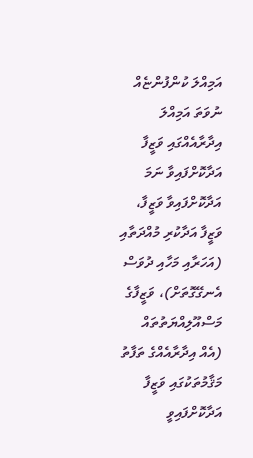އަމިއްލަ ކުންފުންޏެއް ނުވަތަ އަމިއްލަ އިދާރާއެއްގައި ވަޒީފާ އަދާކޮށްފައިވާ ނަމަ އަދާކޮށްފައިވާ ވަޒީފާ، ވަޒީފާ އަދާކުރި މުއްދަތާއި (އަހަރާއި މަހާއި ދުވަސް އެނގޭގޮތަށް)، ވަޒީފާގެ މަސްއޫލިއްޔަތުތައް (އެއް އިދާރާއެއްގެ ތަފާތު މަޤާމުތަކުގައި ވަޒީފާ އަދާކޮށްފައިވީ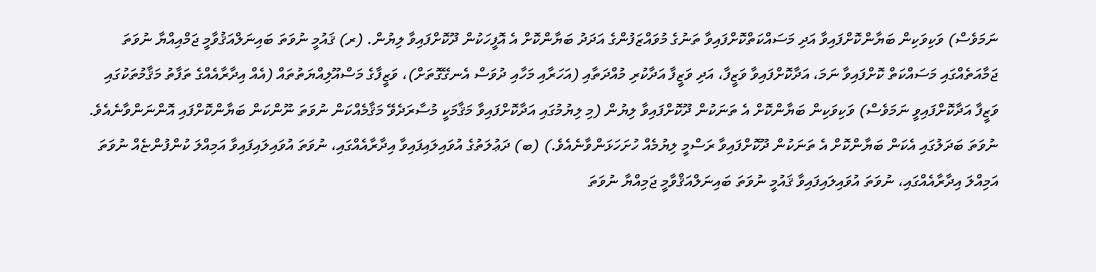ނަމަވެސް) ވަކިވަކިން ބަޔާންކޮށްފައިވާ އަދި މަސައްކަތްކޮށްފައިވާ ތަނުގެ މުވައްޒަފުންގެ އަދަދު ބަޔާންކޮށް އެ އޮފީހަކުން ދޫކޮށްފައިވާ ލިޔުން. (ރ) ޤައުމީ ނުވަތަ ބައިނަލްއަޤުވާމީ ޖަމްއިއްޔާ ނުވަތަ ޖަމާއަތެއްގައި މަސައްކަތް ކޮށްފައިވާ ނަމަ، އަދާކޮށްފައިވާ ވަޒީފާ، އަދި ވަޒީފާ އަދާކުރި މުއްދަތާއި (އަހަރާއި މަހާއި ދުވަސް އެނގޭގޮތަށް)، ވަޒީފާގެ މަސްއޫލިއްޔަތުތައް (އެއް އިދާރާއެއްގެ ތަފާތު މަޤާމުތަކުގައި ވަޒީފާ އަދާކޮށްފައިވީ ނަމަވެސް) ވަކިވަކިން ބަޔާންކޮށް އެ ތަނަކުން ދޫކޮށްފައިވާ ލިޔުން (މި ލިޔުމުގައި އަދާކޮށްފައިވާ މަޤާމަކީ މުސާރަދެވޭ މަޤާމެއްކަން ނުވަތަ ނޫންކަން ބަޔާންކޮށްފައި އޮންނަންވާނެއެވެ. ނުވަތަ ބަދަލުގައި އެކަން ބަޔާންކޮށް އެ ތަނަކުން ދޫކޮށްފައިވާ ރަސްމީ ލިޔުމެއް ހުށަހަޅަންވާނެއެވެ.) (ބ) ދަޢުލަތުގެ އުވައިލައިފައިވާ އިދާރާއެއްގައި، ނުވަތަ އުވައިލައިފައިވާ އަމިއްލަ ކުންފުންޏެއް ނުވަތަ އަމިއްލަ އިދާރާއެއްގައި، ނުވަތަ އުވައިލައިފައިވާ ޤައުމީ ނުވަތަ ބައިނަލްއަޤްވާމީ ޖަމިއްޔާ ނުވަތަ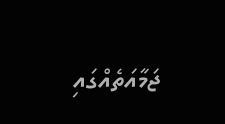ޖަމާއަތެއްގައި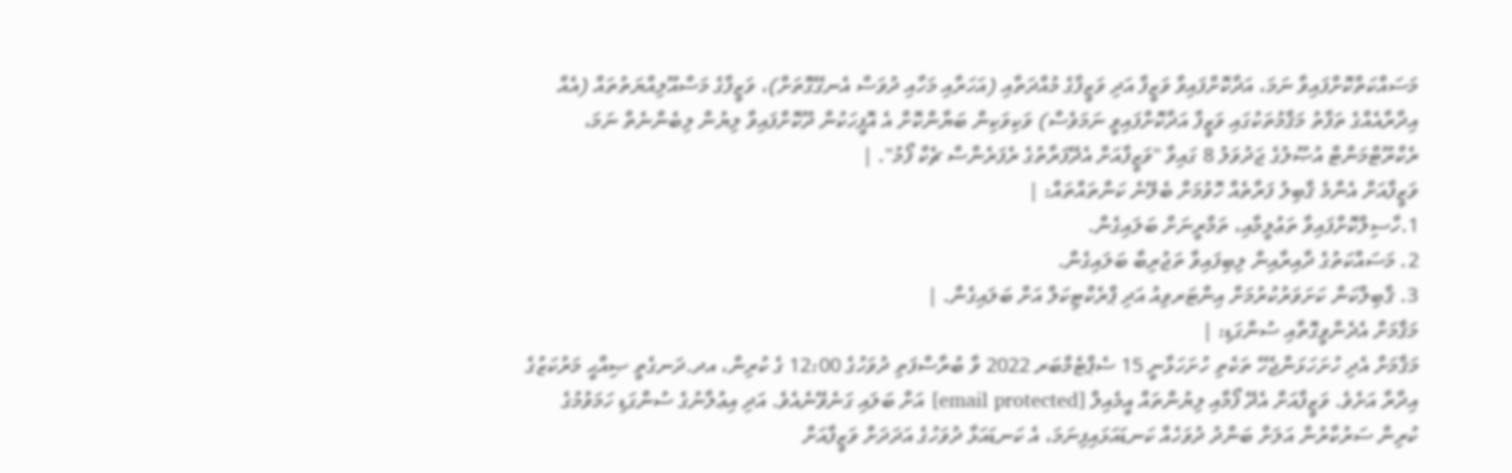މަސައްކަތްކޮށްފައިވާ ނަމަ، އަދާކޮށްފައިވާ ވަޒީފާ އަދި ވަޒީފާގެ މުއްދަތާއި (އަހަރާއި މަހާއި ދުވަސް އެނގޭގޮތަށް)، ވަޒީފާގެ މަސްއޫލިއްޔަތުތައް (އެއް އިދާރާއެއްގެ ތަފާތު މަޤާމުތަކުގައި ވަޒީފާ އަދާކޮށްފައިވީ ނަމަވެސް) ވަކިވަކިން ބަޔާންކޮށް އެ އޮފީހަކުން ދޫކޮށްފައިވާ ލިޔުން ލިބެންނެތް ނަމަ، ރެކްރޫޓްމަންޓް އުޞޫލުގެ ޖަދުވަލު 8 ގައިވާ "ވަޒީފާއަށް އެދޭފަރާތުގެ ރެފަރެންސް ޗެކް ފޯމު". |
ވަޒީފާއަށް އެންމެ ޤާބިލު ފަރާތެއް ހޮވުމަށް ބެލޭނެ ކަންތައްތައް: |
1.ހާސިލްކޮށްފައިވާ ތަޢުލީމާއި، ތަމްރީނަށް ބަލައިގެން.
2. މަސައްކަތުގެ ދާއިރާއިން ލިބިފައިވާ ތަޖުރިބާ ބަލައިގެން.
3. ޤާބިލްކަން ކަށަވަރުކުރުމަށް އިންޓަރވިއު އަދި ޕްރެކްޓިކަލް އަށް ބަލައިގެން. |
މަޤާމަށް އެދެންވީގޮތާއި ސުންގަޑި: |
މަޤާމަށް އެދި ހުށަހަޅަންޖެހޭ ތަކެތި ހުށަހަޅާނީ 15 ސެޕްޓެމްބަރ 2022 ވާ ބުރާސްފަތި ދުވަހުގެ 12:00 ގެ ކުރިން، އދ.ދަނގެތީ ޞިއްޙީ މަރުކަޒުގެ އިދާރާ އަށެވެ. ވަޒީފާއަށް އެދޭ ފޯމާއި ލިޔުންތައް އީމެއިލް [email protected] އަށް ބަލައި ގަނެވޭނެއެވެ. އަދި އިޢުލާނުގެ ސުންގަޑި ހަމަވުމުގެ ކުރިން ސަރުކާރުން އަލަށް ބަންދު ދުވަހެއް ކަނޑައަޅައިފިނަމަ، އެ ކަނޑައަޅާ ދުވަހުގެ އަދަދަށް ވަޒީފާއަށް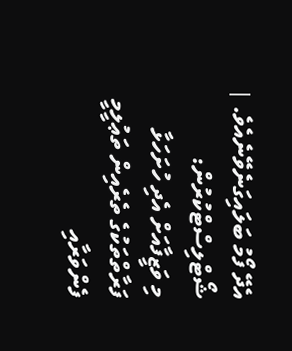އެދޭ ފޯމު ބަލައިގަނެވޭނެއެވެ. |
ޝޯޓްލިސްޓްކުރުން:
މި ވަޒީފާއަށް އެދި ހުށަހަޅާ ފަރާތްތަކުގެ ތެރެއިން ތަޢުލީމީ ފެންވަރާއި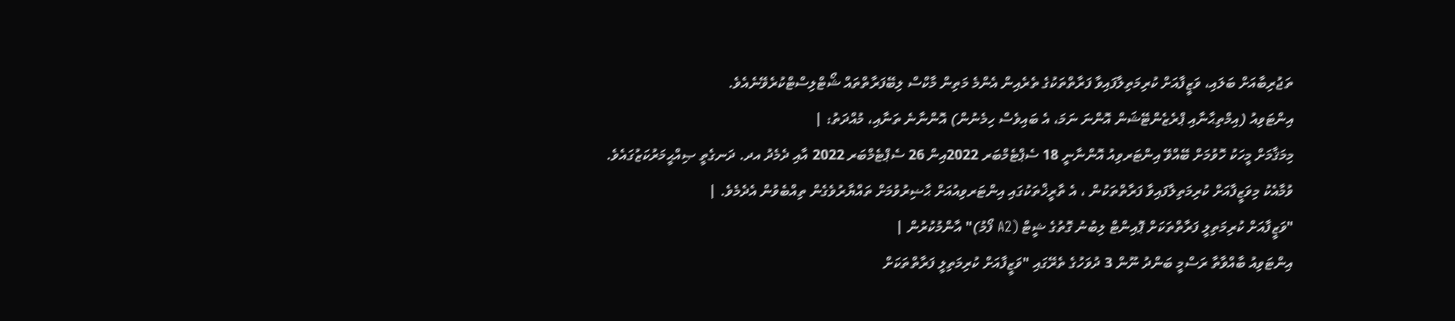ތަޖުރިބާއަށް ބަލައި، ވަޒީފާއަށް ކުރިމަތިލާފައިވާ ފަރާތްތަކުގެ ތެރެއިން އެންމެ މަތިން މާކްސް ލިބޭފަރާތްތައް ޝޯޓްލިސްޓްކުރެވޭނެއެވެ.
އިންޓަވިއު (އިމްތިޙާނާއި ޕްރެޒެންޓޭޝަން އޮންނަ ނަމަ، އެ ބައިވެސް ހިމެނުން) އޮންނާނެ ތަނާއި، މުއްދަތު: |
މިމަޤާމަށް މީހަކު ހޮވުމަށް ބޭއްވޭ އިންޓަރވިއު އޮންނާނީ 18 ސެޕްޓެމްބަރ 2022އިން 26 ސެޕްޓެމްބަރ 2022 އާއި ދެމެދު އދ. ދަނގެތީ ޞިއްޙީމަރުކަޒުގައެވެ. ވުމާއެކު މިވަޒީފާއަށް ކުރިމަތިލާފައިވާ ފަރާތްތަކުން ، އެ ތާރީޚްތަކުގައި އިންޓަރވިއުއަށް ޙާޟިރުވުމަށް ތައްޔާރުވެގެން ތިއްބެވުން އެދެމެވެ. |
"ވަޒީފާއަށް ކުރިމަތިލީ ފަރާތްތަކަށް ޕޮއިންޓް ލިބުނު ގޮތުގެ ޝީޓް (A2 ފޯމު)" އާންމުކުރުން |
އިންޓަވިއު ބާއްވާތާ ރަސްމީ ބަންދު ނޫން 3 ދުވަހުގެ ތެރޭގައި "ވަޒީފާއަށް ކުރިމަތިލީ ފަރާތްތަކަށް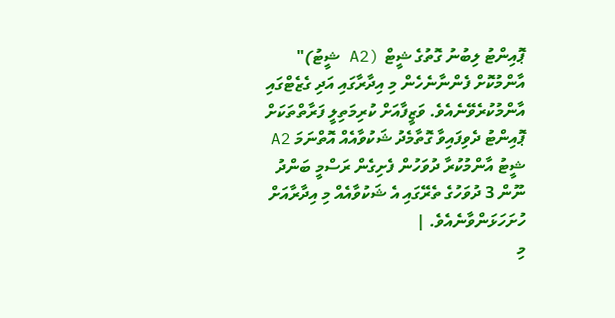ޕޮއިންޓު ލިބުނު ގޮތުގެ ޝީޓް (A2 ޝީޓު)" އާންމުކޮށް ފެންނާނެހެން މި އިދާރާގައި އަދި ގެޒެޓްގައި އާންމުކުރެވޭނެއެވެ. ވަޒީފާއަށް ކުރިމަތިލީ ފަރާތްތަކަށް ޕޮއިންޓު ދެވިފައިވާ ގޮތާމެދު ޝަކުވާއެއް އޮތްނަމަ A2 ޝީޓު އާންމުކުރާ ދުވަހުން ފެށިގެން ރަސްމީ ބަންދު ނޫން 3 ދުވަހުގެ ތެރޭގައި އެ ޝަކުވާއެއް މި އިދާރާއަށް ހުށަހަޅަންވާނެއެވެ. |
މި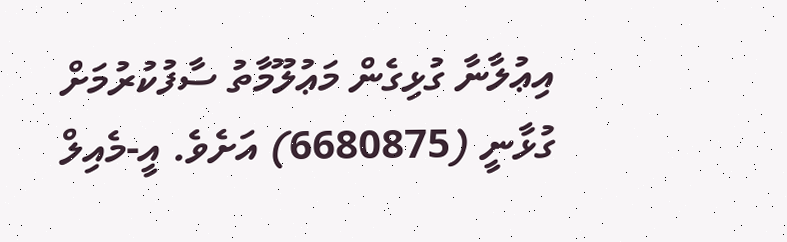އިޢުލާނާ ގުޅިގެން މަޢުލޫމާތު ސާފުކުރުމަށް ގުޅާނީ (6680875) އަށެވެ. އީ-މެއިލް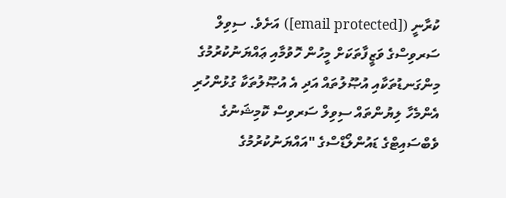ކުރާނީ ([email protected]) އަށެވެ. ސިވިލް ސަރވިސްގެ ވަޒީފާތަކަށް މީހުން ހޮވުމާއި ޢައްޔަނުކުރުމުގެ މިންގަނޑުތަކާއި އުޞޫލުތައް އަދި އެ އުޞޫލުތަކާ ގުޅުންހުރި އެންމެހާ ލިޔުންތައް ސިވިލް ސަރވިސް ކޮމިޝަނުގެ ވެބްސައިޓްގެ ޑައުންލޯޑްސްގެ "އައްޔަނުކުރުމުގެ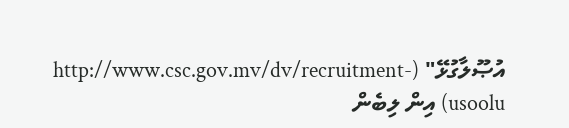އުޞޫލާގުޅޭ" (http://www.csc.gov.mv/dv/recruitment-usoolu) އިން ލިބެން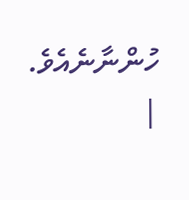ހުންނާނެއެވެ. |